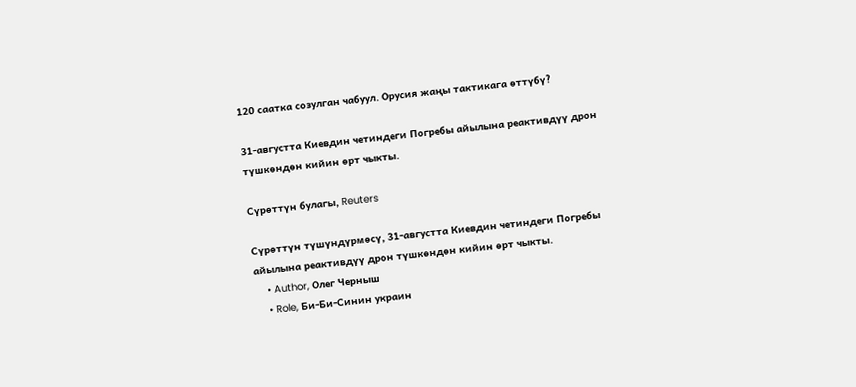120 саатка созулган чабуул. Орусия жаңы тактикага өттүбү?

31-августта Киевдин четиндеги Погребы айылына реактивдүү дрон түшкөндөн кийин өрт чыкты.

Сүрөттүн булагы, Reuters

Сүрөттүн түшүндүрмөсү, 31-августта Киевдин четиндеги Погребы айылына реактивдүү дрон түшкөндөн кийин өрт чыкты.
    • Author, Олег Черныш
    • Role, Би-Би-Синин украин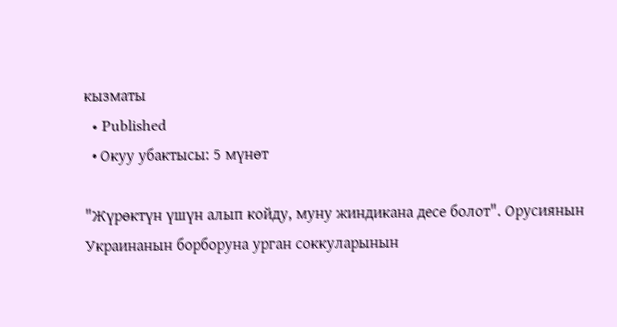кызматы
  • Published
  • Окуу убактысы: 5 мүнөт

"Жүрөктүн үшүн алып койду, муну жиндикана десе болот". Орусиянын Украинанын борборуна урган соккуларынын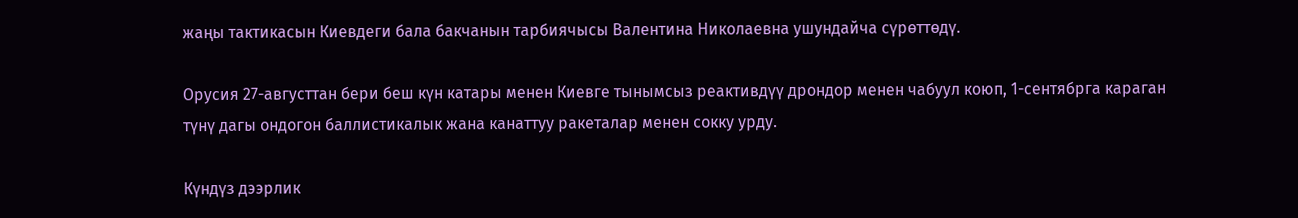жаңы тактикасын Киевдеги бала бакчанын тарбиячысы Валентина Николаевна ушундайча сүрөттөдү.

Орусия 27-августтан бери беш күн катары менен Киевге тынымсыз реактивдүү дрондор менен чабуул коюп, 1-сентябрга караган түнү дагы ондогон баллистикалык жана канаттуу ракеталар менен сокку урду.

Күндүз дээрлик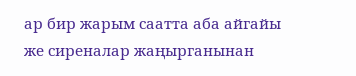ар бир жарым саатта аба айгайы же сиреналар жаңырганынан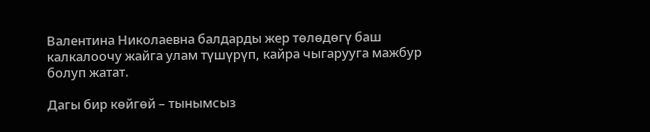Валентина Николаевна балдарды жер төлөдөгү баш калкалоочу жайга улам түшүрүп, кайра чыгарууга мажбур болуп жатат.

Дагы бир көйгөй – тынымсыз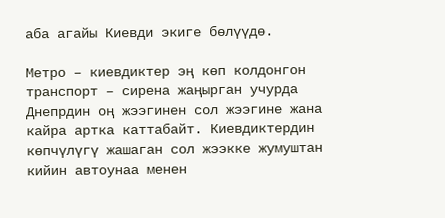аба агайы Киевди экиге бөлүүдө.

Метро – киевдиктер эң көп колдонгон транспорт – сирена жаңырган учурда Днепрдин оң жээгинен сол жээгине жана кайра артка каттабайт. Киевдиктердин көпчүлүгү жашаган сол жээкке жумуштан кийин автоунаа менен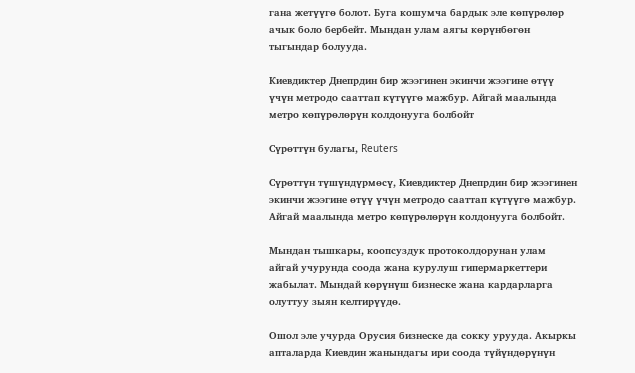гана жетүүгө болот. Буга кошумча бардык эле көпүрөлөр ачык боло бербейт. Мындан улам аягы көрүнбөгөн тыгындар болууда.

Киевдиктер Днепрдин бир жээгинен экинчи жээгине өтүү үчүн метродо сааттап күтүүгө мажбур. Айгай маалында метро көпүрөлөрүн колдонууга болбойт

Сүрөттүн булагы, Reuters

Сүрөттүн түшүндүрмөсү, Киевдиктер Днепрдин бир жээгинен экинчи жээгине өтүү үчүн метродо сааттап күтүүгө мажбур. Айгай маалында метро көпүрөлөрүн колдонууга болбойт.

Мындан тышкары, коопсуздук протоколдорунан улам айгай учурунда соода жана курулуш гипермаркеттери жабылат. Мындай көрүнүш бизнеске жана кардарларга олуттуу зыян келтирүүдө.

Ошол эле учурда Орусия бизнеске да сокку урууда. Акыркы апталарда Киевдин жанындагы ири соода түйүндөрүнүн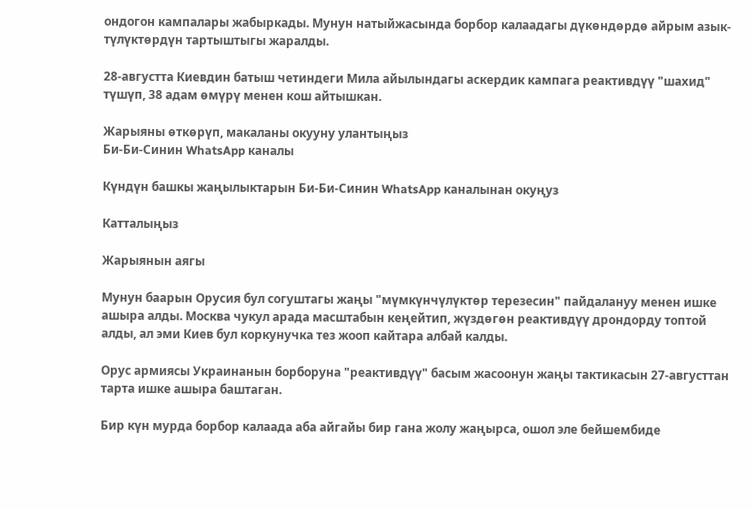ондогон кампалары жабыркады. Мунун натыйжасында борбор калаадагы дүкөндөрдө айрым азык-түлүктөрдүн тартыштыгы жаралды.

28-августта Киевдин батыш четиндеги Мила айылындагы аскердик кампага реактивдүү "шахид" түшүп, 38 адам өмүрү менен кош айтышкан.

Жарыяны өткөрүп, макаланы окууну улантыңыз
Би-Би-Синин WhatsApp каналы

Күндүн башкы жаңылыктарын Би-Би-Синин WhatsApp каналынан окуңуз

Катталыңыз

Жарыянын аягы

Мунун баарын Орусия бул согуштагы жаңы "мүмкүнчүлүктөр терезесин" пайдалануу менен ишке ашыра алды. Москва чукул арада масштабын кеңейтип, жүздөгөн реактивдүү дрондорду топтой алды, ал эми Киев бул коркунучка тез жооп кайтара албай калды.

Орус армиясы Украинанын борборуна "реактивдүү" басым жасоонун жаңы тактикасын 27-августтан тарта ишке ашыра баштаган.

Бир күн мурда борбор калаада аба айгайы бир гана жолу жаңырса, ошол эле бейшембиде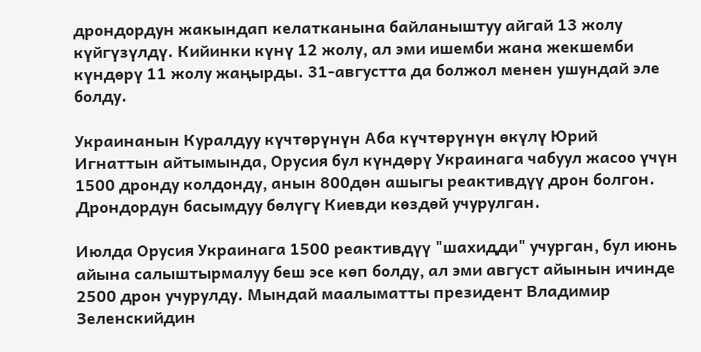дрондордун жакындап келатканына байланыштуу айгай 13 жолу күйгүзүлдү. Кийинки күнү 12 жолу, ал эми ишемби жана жекшемби күндөрү 11 жолу жаңырды. 31-августта да болжол менен ушундай эле болду.

Украинанын Куралдуу күчтөрүнүн Аба күчтөрүнүн өкүлү Юрий Игнаттын айтымында, Орусия бул күндөрү Украинага чабуул жасоо үчүн 1500 дронду колдонду, анын 800дөн ашыгы реактивдүү дрон болгон. Дрондордун басымдуу бөлүгү Киевди көздөй учурулган.

Июлда Орусия Украинага 1500 реактивдүү "шахидди" учурган, бул июнь айына салыштырмалуу беш эсе көп болду, ал эми август айынын ичинде 2500 дрон учурулду. Мындай маалыматты президент Владимир Зеленскийдин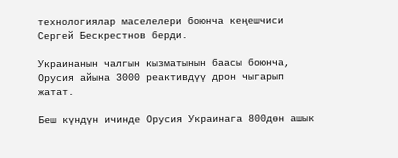технологиялар маселелери боюнча кеңешчиси Сергей Бескрестнов берди.

Украинанын чалгын кызматынын баасы боюнча, Орусия айына 3000 реактивдүү дрон чыгарып жатат.

Беш күндүн ичинде Орусия Украинага 800дөн ашык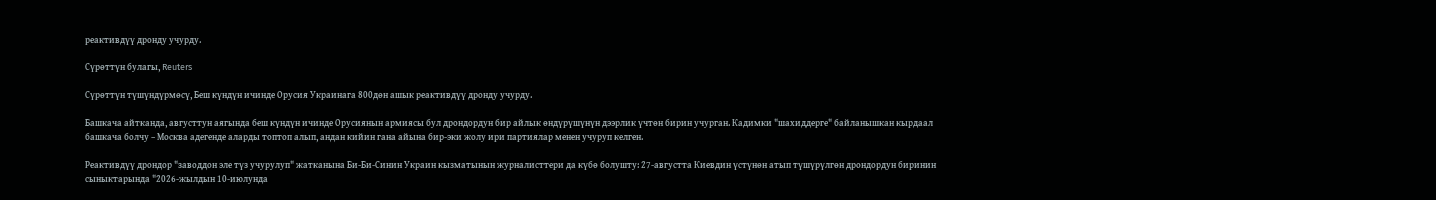реактивдүү дронду учурду.

Сүрөттүн булагы, Reuters

Сүрөттүн түшүндүрмөсү, Беш күндүн ичинде Орусия Украинага 800дөн ашык реактивдүү дронду учурду.

Башкача айтканда, августтун аягында беш күндүн ичинде Орусиянын армиясы бул дрондордун бир айлык өндүрүшүнүн дээрлик үчтөн бирин учурган. Кадимки "шахиддерге" байланышкан кырдаал башкача болчу – Москва адегенде аларды топтоп алып, андан кийин гана айына бир-эки жолу ири партиялар менен учуруп келген.

Реактивдүү дрондор "заводдон эле түз учурулуп" жатканына Би-Би-Синин Украин кызматынын журналисттери да күбө болушту: 27-августта Киевдин үстүнөн атып түшүрүлгөн дрондордун биринин сыныктарында "2026-жылдын 10-июлунда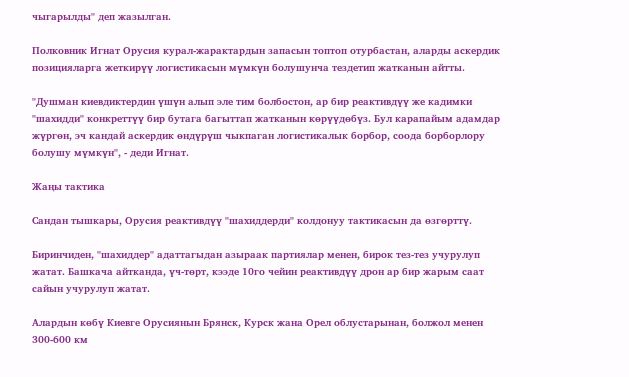чыгарылды" деп жазылган.

Полковник Игнат Орусия курал-жарактардын запасын топтоп отурбастан, аларды аскердик позицияларга жеткирүү логистикасын мүмкүн болушунча тездетип жатканын айтты.

"Душман киевдиктердин үшүн алып эле тим болбостон, ар бир реактивдүү же кадимки "шахидди" конкреттүү бир бутага багыттап жатканын көрүүдөбүз. Бул карапайым адамдар жүргөн, эч кандай аскердик өндүрүш чыкпаган логистикалык борбор, соода борборлору болушу мүмкүн", - деди Игнат.

Жаңы тактика

Сандан тышкары, Орусия реактивдүү "шахиддерди" колдонуу тактикасын да өзгөрттү.

Биринчиден, "шахиддер" адаттагыдан азыраак партиялар менен, бирок тез-тез учурулуп жатат. Башкача айтканда, үч-төрт, кээде 10го чейин реактивдүү дрон ар бир жарым саат сайын учурулуп жатат.

Алардын көбү Киевге Орусиянын Брянск, Курск жана Орел облустарынан, болжол менен 300-600 км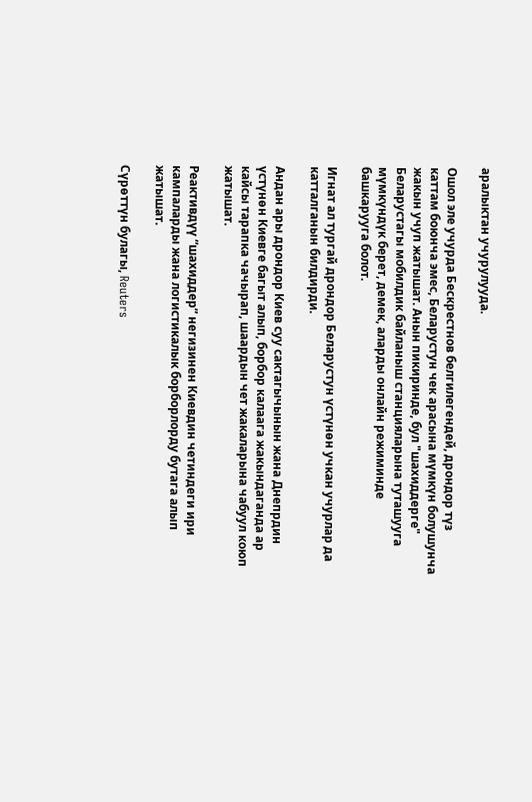аралыктан учурулууда.

Ошол эле учурда Бескрестнов белгилегендей, дрондор түз каттам боюнча эмес, Беларустун чек арасына мүмкүн болушунча жакын учуп жатышат. Анын пикиринде, бул "шахиддерге" Беларустагы мобилдик байланыш станцияларына туташууга мүмкүндүк берет, демек, аларды онлайн режиминде башкарууга болот.

Игнат ал тургай дрондор Беларустун үстүнөн учкан учурлар да катталганын билдирди.

Андан ары дрондор Киев суу сактагычынын жана Днепрдин үстүнөн Киевге багыт алып, борбор калаага жакындаганда ар кайсы тарапка чачырап, шаардын чет жакаларына чабуул коюп жатышат.

Реактивдүү “шахиддер” негизинен Киевдин четиндеги ири кампаларды жана логистикалык борборлорду бутага алып жатышат.

Сүрөттүн булагы, Reuters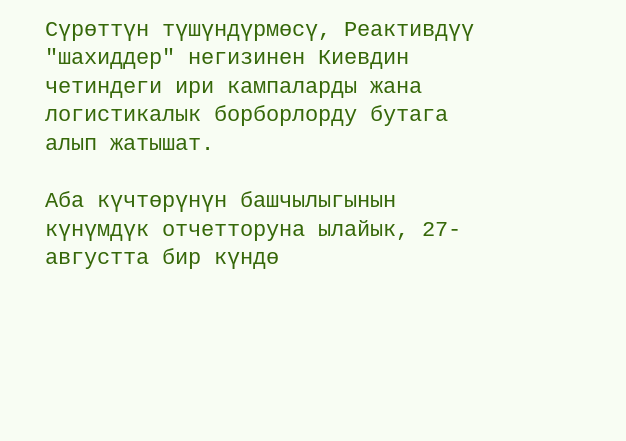Сүрөттүн түшүндүрмөсү, Реактивдүү "шахиддер" негизинен Киевдин четиндеги ири кампаларды жана логистикалык борборлорду бутага алып жатышат.

Аба күчтөрүнүн башчылыгынын күнүмдүк отчетторуна ылайык, 27-августта бир күндө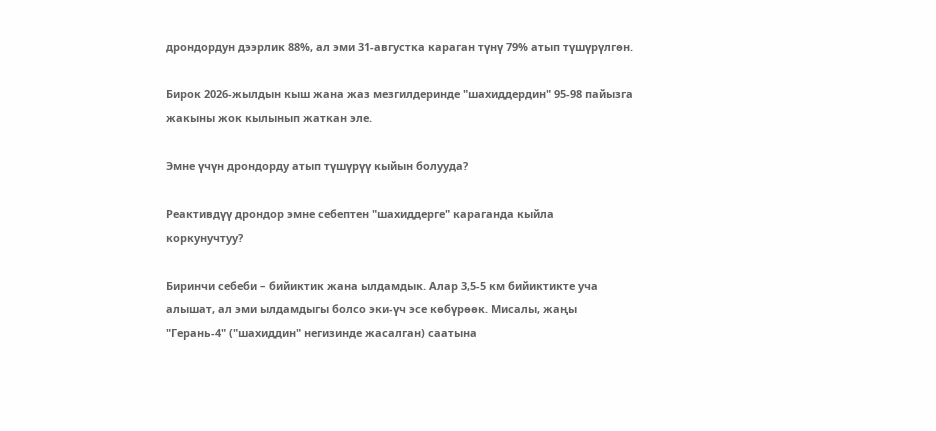дрондордун дээрлик 88%, ал эми 31-августка караган түнү 79% атып түшүрүлгөн.

Бирок 2026-жылдын кыш жана жаз мезгилдеринде "шахиддердин" 95-98 пайызга жакыны жок кылынып жаткан эле.

Эмне үчүн дрондорду атып түшүрүү кыйын болууда?

Реактивдүү дрондор эмне себептен "шахиддерге" караганда кыйла коркунучтуу?

Биринчи себеби – бийиктик жана ылдамдык. Алар 3,5-5 км бийиктикте уча алышат, ал эми ылдамдыгы болсо эки-үч эсе көбүрөөк. Мисалы, жаңы "Герань-4" ("шахиддин" негизинде жасалган) саатына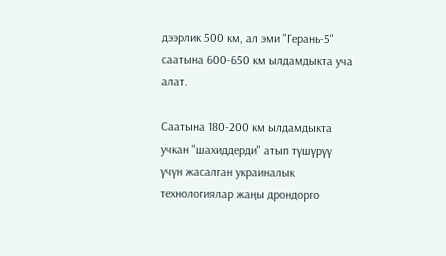дээрлик 500 км, ал эми "Герань-5" саатына 600-650 км ылдамдыкта уча алат.

Саатына 180-200 км ылдамдыкта учкан "шахиддерди" атып түшүрүү үчүн жасалган украиналык технологиялар жаңы дрондорго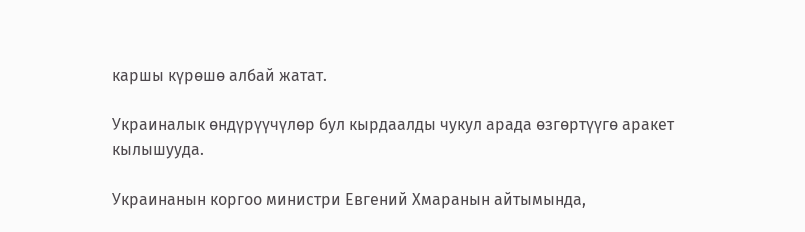каршы күрөшө албай жатат.

Украиналык өндүрүүчүлөр бул кырдаалды чукул арада өзгөртүүгө аракет кылышууда.

Украинанын коргоо министри Евгений Хмаранын айтымында,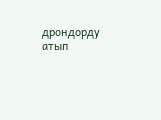дрондорду атып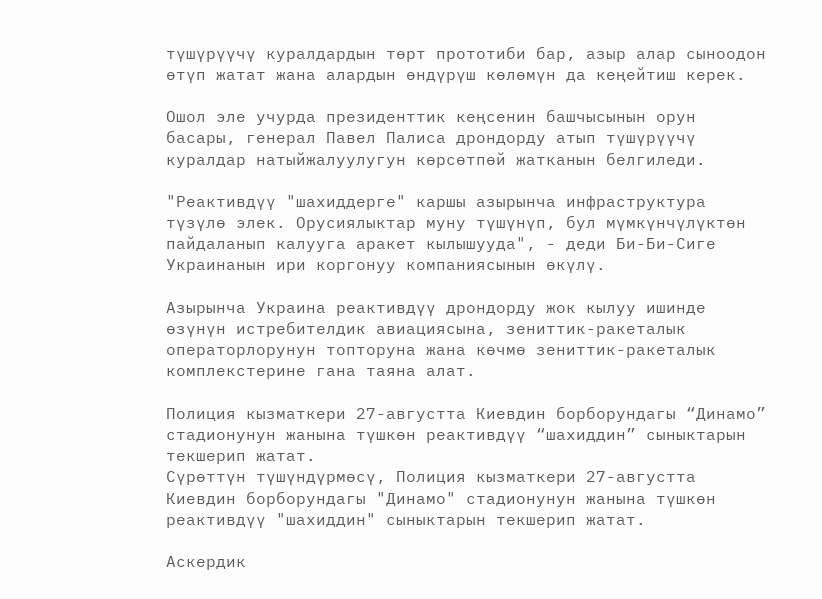түшүрүүчү куралдардын төрт прототиби бар, азыр алар сыноодон өтүп жатат жана алардын өндүрүш көлөмүн да кеңейтиш керек.

Ошол эле учурда президенттик кеңсенин башчысынын орун басары, генерал Павел Палиса дрондорду атып түшүрүүчү куралдар натыйжалуулугун көрсөтпөй жатканын белгиледи.

"Реактивдүү "шахиддерге" каршы азырынча инфраструктура түзүлө элек. Орусиялыктар муну түшүнүп, бул мүмкүнчүлүктөн пайдаланып калууга аракет кылышууда", - деди Би-Би-Сиге Украинанын ири коргонуу компаниясынын өкүлү.

Азырынча Украина реактивдүү дрондорду жок кылуу ишинде өзүнүн истребителдик авиациясына, зениттик-ракеталык операторлорунун топторуна жана көчмө зениттик-ракеталык комплекстерине гана таяна алат.

Полиция кызматкери 27-августта Киевдин борборундагы “Динамо” стадионунун жанына түшкөн реактивдүү “шахиддин” сыныктарын текшерип жатат.
Сүрөттүн түшүндүрмөсү, Полиция кызматкери 27-августта Киевдин борборундагы "Динамо" стадионунун жанына түшкөн реактивдүү "шахиддин" сыныктарын текшерип жатат.

Аскердик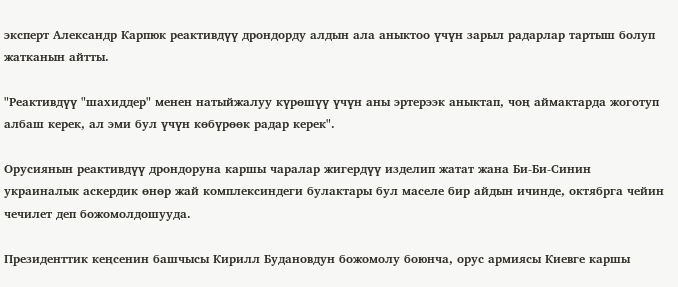эксперт Александр Карпюк реактивдүү дрондорду алдын ала аныктоо үчүн зарыл радарлар тартыш болуп жатканын айтты.

"Реактивдүү "шахиддер" менен натыйжалуу күрөшүү үчүн аны эртерээк аныктап, чоң аймактарда жоготуп албаш керек, ал эми бул үчүн көбүрөөк радар керек".

Орусиянын реактивдүү дрондоруна каршы чаралар жигердүү изделип жатат жана Би-Би-Синин украиналык аскердик өнөр жай комплексиндеги булактары бул маселе бир айдын ичинде, октябрга чейин чечилет деп божомолдошууда.

Президенттик кеңсенин башчысы Кирилл Будановдун божомолу боюнча, орус армиясы Киевге каршы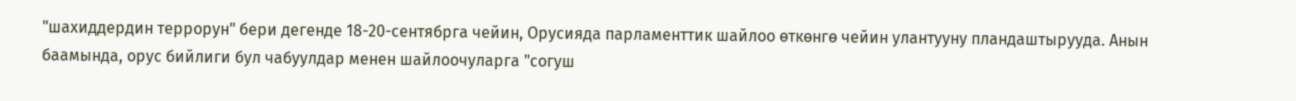"шахиддердин террорун" бери дегенде 18-20-сентябрга чейин, Орусияда парламенттик шайлоо өткөнгө чейин улантууну пландаштырууда. Анын баамында, орус бийлиги бул чабуулдар менен шайлоочуларга "согуш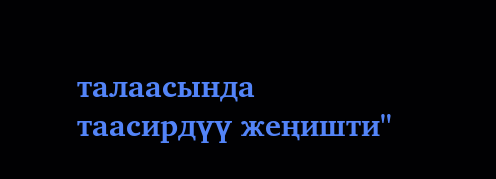талаасында таасирдүү жеңишти"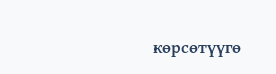көрсөтүүгө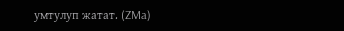умтулуп жатат. (ZMa)